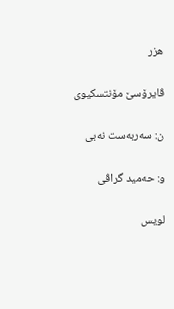هزر

ڤايرۆسێ مۆنتسكيوى

ن: سه‌ربه‌ست نه‌بى

و: حه‌ميد گراڤى

لويس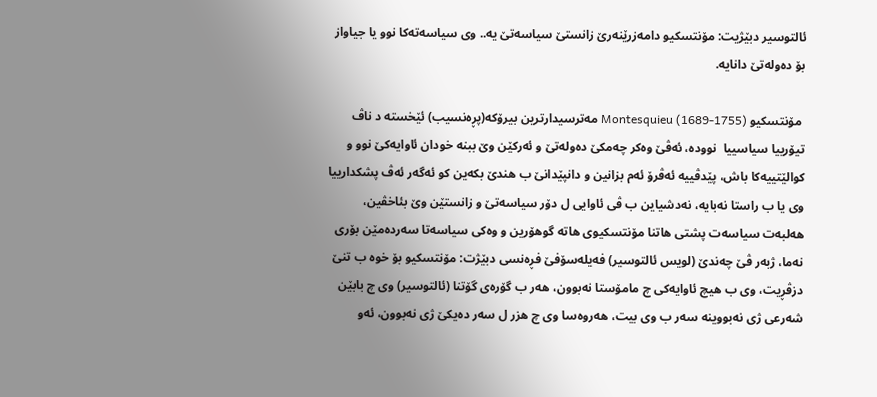ئالتوسير دبێژيت: مۆنتسكيو دامه‌زرێنه‌رێ زانستێ سياسه‌تێ يه‌.. وى‌ سياسه‌ته‌كا نوو يا جياواز بۆ ده‌وله‌تێ دانايه‌.

 مۆنتسکيو Montesquieu (1689-1755) مەترسیدارترین بیرۆکە(پڕه‌نسيب) ئێخستە د ناڤ تيۆرييا سیاسیيا  نووده‌، ئه‌ڤێ وه‌كر چه‌مكێ ده‌وله‌تێ و ئه‌ركێن وێ ببنه‌ خودان ئاوايه‌كێ نوو و كوالێتييه‌كا باش، پێدڤييه‌ ئه‌ڤرۆ ئه‌م بزانين و دانپێدانێ ب هندێ بكه‌ين كو ئه‌گه‌ر ئه‌ڤ پشكدارييا وى يا ب راستا نه‌بايه‌، نه‌دشياين ب ڤى ئاوايى ل دۆر سياسه‌تێ و زانستێن وێ بئاخڤين، هه‌لبه‌ت سياسه‌ت پشتى هاتنا مۆنتسكيوى هاته‌ گوهۆرين و وه‌كى سياسه‌تا سه‌رده‌مێن بۆرى نه‌ما‌، ژبه‌ر ڤێ چه‌ندێ (لويس ئالتوسير) فه‌يله‌سۆفێ فڕه‌نسى دبێژت: مۆنتسكيو بۆ خوه‌ ب تنێ دزڤڕيت، وى ب هيچ ئاوايه‌كى چ مامۆستا نه‌بوون، هه‌ر ب گۆره‌ى گۆتنا (ئالتوسير) وى چ بابێن شه‌رعى ژى نه‌بووينه‌ سه‌ر ب وى بيت، هه‌روه‌سا وى چ هزر ل سه‌ر ده‌يكێ ژى نه‌بوون، ئه‌و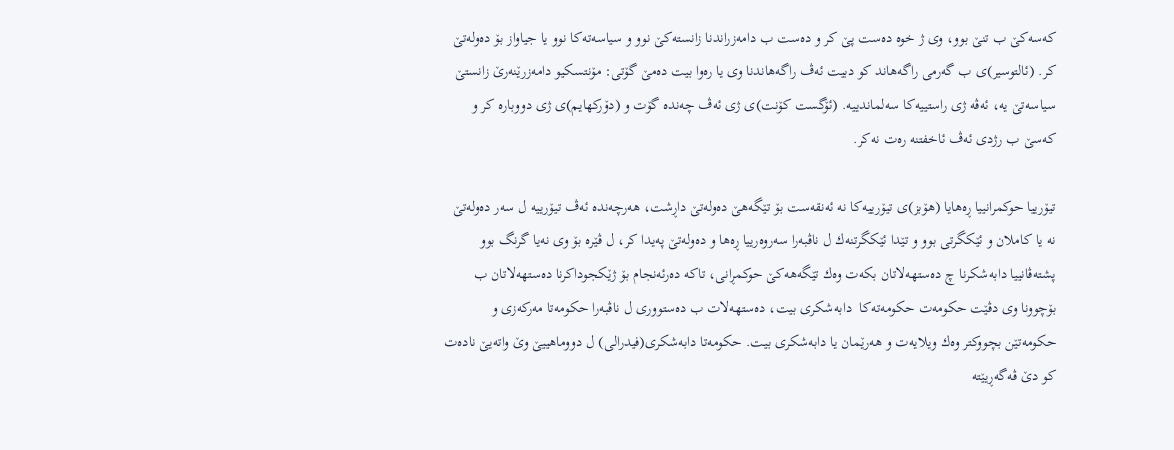كه‌سه‌كێ ب تنێ بوو، وى ژ خوه‌ ده‌ست پێ كر و ده‌ست ب دامه‌زراندنا زانسته‌كێ نوو و سياسه‌ته‌كا نوو يا جياواز بۆ ده‌وله‌تێ كر. (ئالتوسير)ى ب گه‌رمى راگه‌هاند كو دبيت ئه‌ڤ راگه‌هاندنا وى يا ره‌وا بيت ده‌مێ گۆتى: مۆنتسكيو دامه‌زرێنه‌رێ زانستێ سياسه‌تێ يه‌، ئه‌ڤه ‌ژى راستييه‌كا سه‌لماندييه‌. (ئۆگست كۆنت)ى ژى ئه‌ڤ چه‌نده‌ گۆت و (دۆركهايم)ى ژى دووباره ‌كر و كه‌سێ ب رژدى ئه‌ڤ ئاخفتنه‌ ره‌ت نه‌كر.

تيۆرييا حوكمرانييا ڕه‌هايا (هۆبز)ى تيۆرييه‌كا نه‌ ئه‌نقه‌ست بۆ تێگه‌هێ ده‌وله‌تێ داڕشت، هه‌رچه‌نده‌ ئه‌ڤ تيۆرييه‌ ل سه‌ر ده‌وله‌تێ نه ‌يا كاملان و ئێكگرتى بوو و تێدا ئێكگرتنه‌ك ل ناڤبه‌را سه‌روه‌رييا ڕه‌ها و ده‌وله‌تێ په‌يدا كر، ل ڤێره‌ بۆ وى نه‌يا گرنگ بوو‌ پشته‌ڤانييا دابه‌شكرنا چ ده‌ستهه‌لاتان بكه‌ت وه‌ك تێگه‌هه‌كێ حوكمڕانى، تاكه‌ ده‌رئه‌نجام بۆ ژێكجوداكرنا ده‌ستهه‌لاتان ب بۆچوونا وى دڤێت حكومه‌ت حكومه‌ته‌كا  دابه‌شكرى بيت، ده‌ستهه‌لات ب ده‌ستوورى ل ناڤبه‌را حكومه‌تا مه‌ركه‌زى و  حكومه‌تێن بچووكتر وه‌ك ويلايه‌ت و هه‌رێمان يا دابه‌شكرى بيت. حكومه‌تا دابه‌شكرى(فيدرالى) ل دووماهييێ وێ واته‌يێ ناده‌ت كو دێ ڤه‌گه‌ڕيێته‌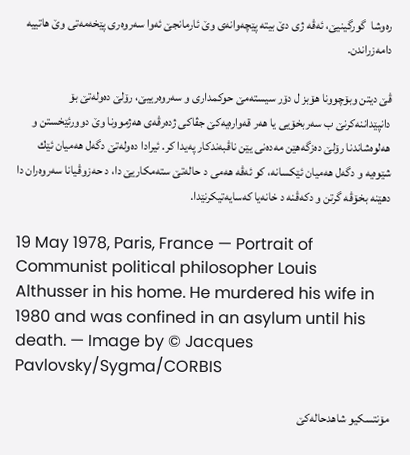ره‌وشا  گورگينيێ، ئه‌ڤه‌ ژى دێ بيته‌ پێچه‌وانه‌ى وێ ئارمانجێ ئه‌وا سه‌روه‌رى پێخه‌مه‌‌تى وێ هاتييه‌ دامه‌زراندن.

ڤێ ديتن وبۆچوونا هۆبز ل دۆر سيسته‌مێ حوكمدارى و سه‌روه‌رييێ، رۆلێ ده‌وله‌تێ بۆ دانپێداننه‌كرنێ ب سه‌ربخۆيى يا هه‌ر قه‌واره‌يه‌كێ جڤاكى ژده‌رڤه‌ى هه‌ژموونا وێ دوورئێخستن و هه‌لوه‌شاندنا رۆلێ ده‌زگه‌هێن مه‌ده‌نى يێن ناڤبه‌ندكار په‌يدا كر. ئيرادا ده‌وله‌تێ دگه‌ل هه‌ميان ئێك شێوه‌يه‌ و دگه‌ل هه‌ميان ئێكسانه‌، كو ئه‌ڤه‌ هه‌مى د حاله‌تێ سته‌مكاريێ دا، د حه‌زوڤيانا سه‌روه‌ران دا دهێنه‌ بخۆڤه‌ گرتن و دكه‌ڤنه‌ د خانه‌يا كه‌سايه‌تيكرنێدا.

19 May 1978, Paris, France — Portrait of Communist political philosopher Louis Althusser in his home. He murdered his wife in 1980 and was confined in an asylum until his death. — Image by © Jacques Pavlovsky/Sygma/CORBIS

مۆنتسكيو شاهدحاله‌كێ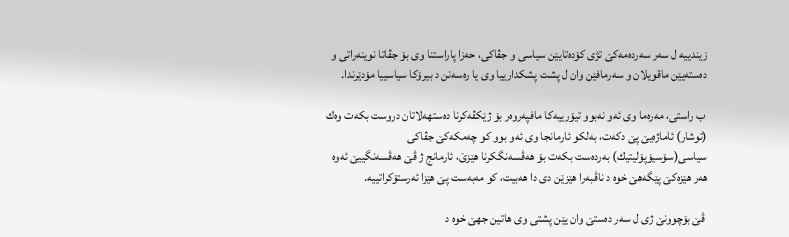زيندييه‌ ل سه‌ر سه‌رده‌مه‌كێ تژى كۆده‌تايێن سياسى و جڤاكى، حه‌زا پاراستنا وى بۆ جڤاتا نوينه‌راتى و ده‌سته‌يێن ماقويلان و سه‌رمافێن وان ل پشت پشكدارييا وى يا ره‌سه‌نن د بيرۆكا سياسييا مۆدێرندا.

 ب راستى، مه‌ره‌ما وى ئه‌و نه‌بوو تيۆرييه‌كا مافپه‌روه‌ر بۆ ژێكڤه‌كرنا ده‌ستهه‌لاتان دروست بكه‌ت وه‌ك (توشار) ئاماژه‌يێ پێ دكه‌ت، به‌لكو ئارمانجا وى ئه‌و بوو كو چه‌مكه‌كێ جڤاكى سياسى(سۆسيۆپۆليتيك) به‌رده‌ست بكه‌ت بۆ هه‌ڤسه‌نگكرنا هێزێ، ئارمانج ژ ڤێ هه‌ڤسه‌نگييێ ئه‌وه‌ هه‌ر هێزه‌كێ پێگه‌هێ خوه‌ د ناڤبه‌را هێزێن دى دا هه‌بيت، كو مه‌به‌ست پێ هێزا ئه‌رستۆكراتييه‌.

 ڤێ بۆچوونێ ژى ل سه‌ر ده‌ستێ وان يێن پشتى وى هاتين جهێ خوه‌ د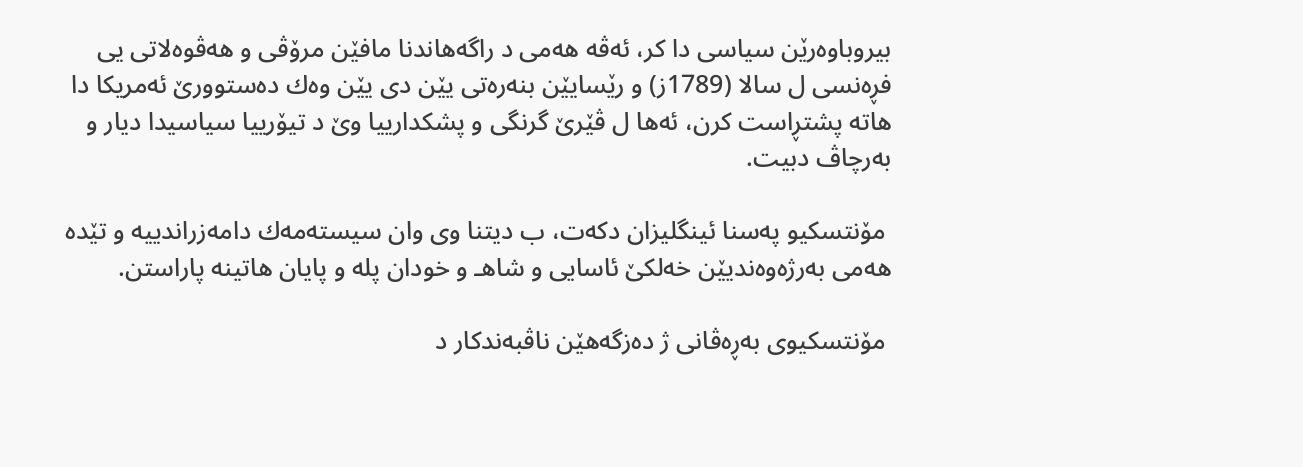بيروباوه‌رێن سياسى دا كر، ئه‌ڤه‌ هه‌مى د راگه‌هاندنا مافێن مرۆڤى و هه‌ڤوه‌لاتى يى فڕه‌نسى ل سالا (1789ز) و رێسايێن بنه‌ره‌تى يێن دى يێن وه‌ك ده‌ستوورێ ئه‌مريكا دا هاته‌ پشتڕاست كرن، ئه‌ها ل ڤێرێ گرنگى و پشكدارييا وێ د تيۆرييا سياسيدا ديار و به‌رچاڤ دبيت.

 مۆنتسكيو په‌سنا ئينگليزان دكه‌ت، ب ديتنا وى وان سيسته‌مه‌ك دامه‌زراندييه‌ و تێده‌ هه‌مى به‌رژه‌وه‌نديێن خه‌لكێ ئاسايى و شاهـ و خودان پله‌ و پايان هاتينه‌ پاراستن‌.

 مۆنتسكيوى به‌ڕه‌ڤانى ژ ده‌زگه‌هێن ناڤبه‌ندكار د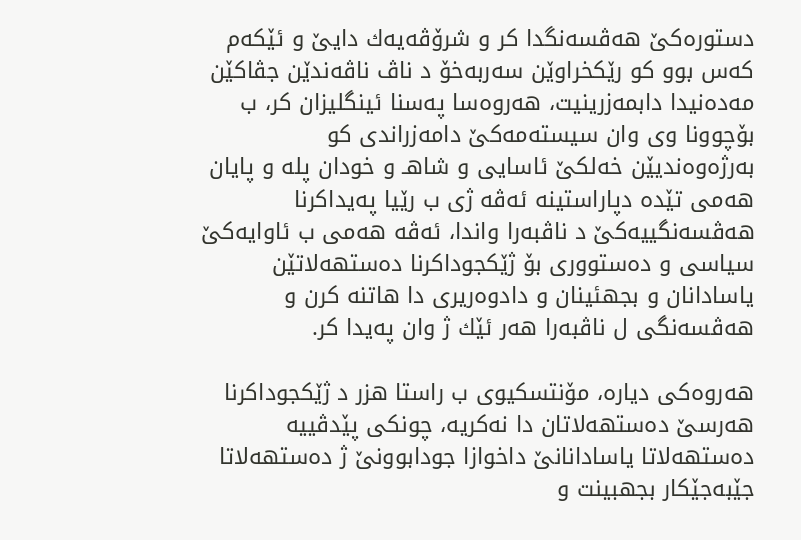دستوره‌كێ هه‌ڤسه‌نگدا كر و شرۆڤه‌يه‌‌ك دايێ و ئێكه‌م كه‌س بوو كو رێكخراوێن سه‌ربه‌خۆ د ناڤ ناڤه‌ندێن جڤاكێن مه‌ده‌نيدا دابمه‌زرينيت، هه‌روه‌سا په‌سنا ئينگليزان كر، ب بۆچوونا وى وان سيسته‌مه‌كێ دامه‌زراندى كو به‌رژه‌وه‌نديێن خه‌لكێ ئاسايى و شاهـ و خودان پله‌ و پايان هه‌مى تێده‌ دپاراستينه‌ ئه‌ڤه‌ ژى ب رێيا په‌يداكرنا هه‌ڤسه‌نگييه‌كێ د ناڤبه‌را واندا، ئه‌ڤه‌ هه‌مى ب ئاوايه‌كێ سياسى و ده‌ستوورى بۆ ژێكجوداكرنا ده‌ستهه‌لاتێن ياسادانان و بجهئينان و دادوه‌ريرى دا هاتنه‌ كرن و هه‌ڤسه‌نگى ل ناڤبه‌را هه‌ر ئێك ژ وان په‌يدا كر.

هه‌روه‌كى دياره‌، مۆنتسكيوى ب راستا هزر د ژێكجوداكرنا هه‌رسێ ده‌ستهه‌لاتان دا نه‌كريه‌، چونكى پێدڤييه‌ ده‌ستهه‌لاتا ياسادانانێ داخوازا جودابوونێ ژ ده‌ستهه‌لاتا جێبه‌جێكار بجهبينت و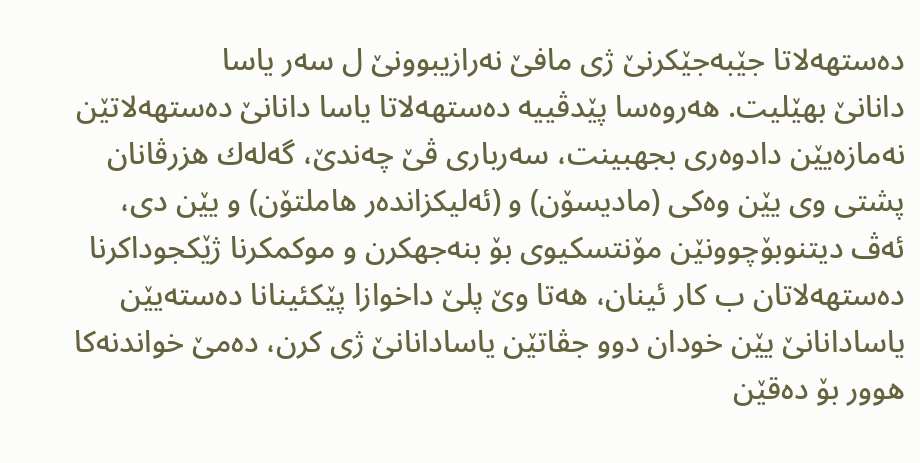ده‌ستهه‌لاتا جێبه‌جێكرنێ ژى مافێ نه‌رازيبوونێ ل سه‌ر ياسا دانانێ ‌بهێليت. هه‌روه‌سا پێدڤييه‌ ده‌ستهه‌لاتا ياسا دانانێ ده‌ستهه‌لاتێن نه‌مازه‌يێن دادوه‌رى بجهبينت، سه‌ربارى ڤێ چه‌ندێ، گه‌له‌ك هزرڤانان پشتى وى يێن وه‌كى (ماديسۆن) و (ئه‌ليكزانده‌ر هاملتۆن) و يێن دى، ئه‌ڤ ديتنوبۆچوونێن مۆنتسكيوى بۆ بنه‌جهكرن و موكمكرنا ژێكجوداكرنا ده‌ستهه‌لاتان ب كار ئينان‌، هه‌تا وێ پلێ داخوازا پێكئينانا ده‌سته‌يێن ياسادانانێ يێن خودان دوو جڤاتێن ياسادانانێ ژى كرن، ده‌مێ خواندنه‌كا هوور بۆ ده‌قێن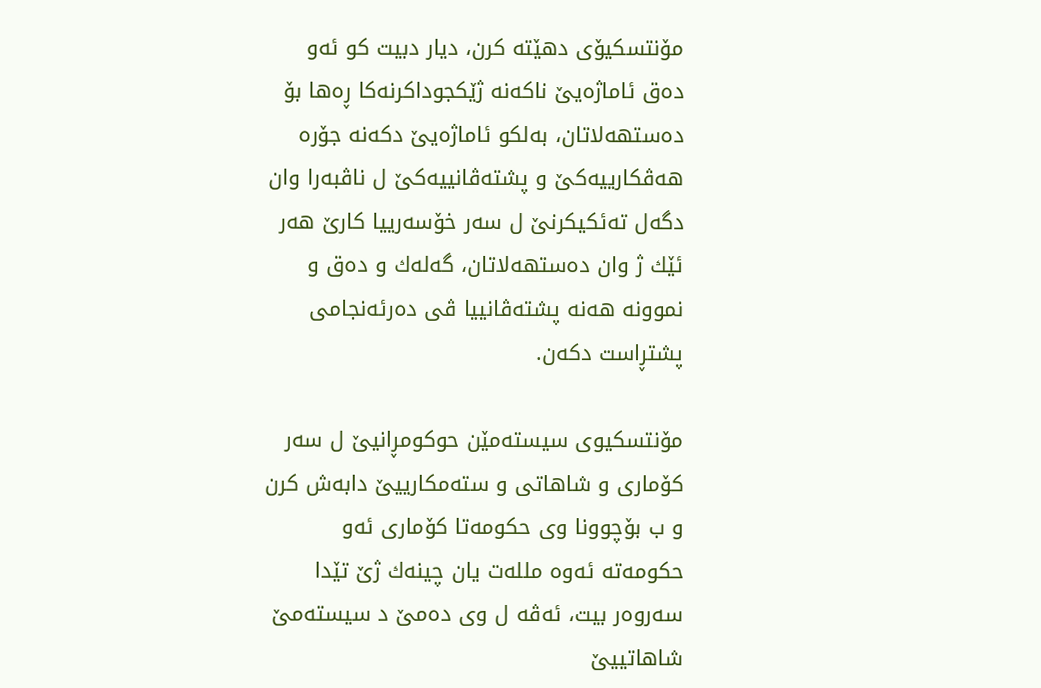مۆنتسكيۆى دهێته‌ كرن، ديار دبيت كو ئه‌و ده‌ق ئاماژه‌يێ ناكه‌نه‌ ژێكجوداكرنه‌كا ڕه‌ها بۆ ده‌ستهه‌لاتان، به‌لكو ئاماژه‌يێ دكه‌نه‌ جۆره‌ هه‌ڤكارييه‌كێ و پشته‌ڤانييه‌كێ ل ناڤبه‌را وان دگه‌ل ته‌ئكيكرنێ ل سه‌ر خۆسه‌رييا كارێ هه‌ر ئێك ژ وان ده‌ستهه‌لاتان، گه‌له‌ك و ده‌ق و نموونه‌ هه‌نه‌ پشته‌ڤانييا ڤى ده‌رئه‌نجامى پشتڕاست دكه‌ن.

مۆنتسكيوى سيسته‌مێن حوكومڕانيێ ل سه‌ر كۆمارى و شاهاتى و سته‌مكارييێ دابه‌ش كرن و ب بۆچوونا وى حكومه‌تا كۆمارى ئه‌و حكومه‌ته‌ ئه‌وه‌ ملله‌ت يان چينه‌ك ژێ تێدا سه‌روه‌ر بيت، ئه‌ڤه‌ ل وى ده‌مێ د سيسته‌مێ شاهاتييێ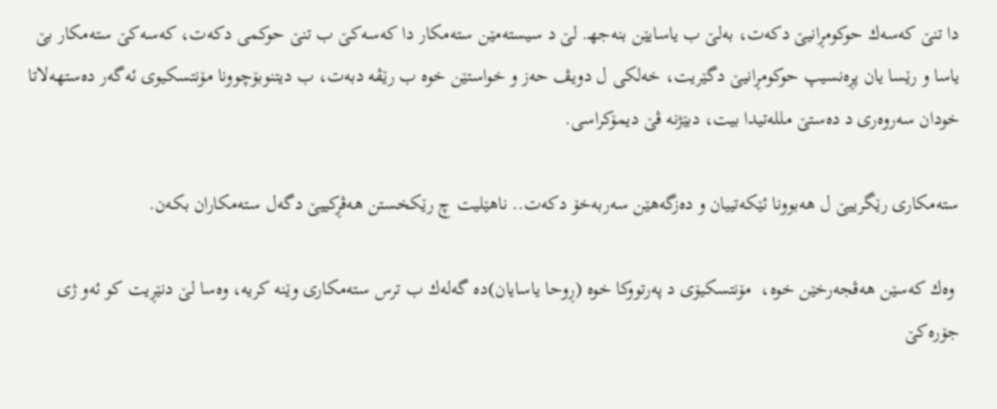دا تنێ كه‌سه‌ك حوكومڕانيێ دكه‌ت، به‌لێ ب ياسايێن بنه‌جهـ. لێ د سيسته‌مێن سته‌مكار دا كه‌سه‌كێ ب تنێ حوكمى دكه‌ت، كه‌سه‌كێ سته‌مكار بێ ياسا و رێسا يان پڕه‌نسيپ حوكومڕانيێ دگێريت، خه‌لكى ل دويڤ حه‌ز و خواستێن خوه‌ ب رێڤه‌ دبه‌ت، ب ديتنوبۆچوونا مۆنتسكيوى ئه‌گه‌ر ده‌ستهه‌لاتا خودان سه‌روه‌رى د ده‌ستێ ملله‌‌تيدا بيت، دبێژنه‌ ڤێ ديمۆكراسى.

سته‌مكارى رێگرييێ ل هه‌بوونا ئێكه‌تييان و ده‌زگه‌هێن سه‌ربه‌خۆ دكه‌ت.. ناهێليت چ رێكخستن هه‌ڤڕكييێ دگه‌ل سته‌مكاران بكه‌ن.

 وه‌ك كه‌سێن هه‌ڤجه‌رخێن خوه‌،  مۆنتسكيۆى د په‌رتووكا خوه‌ (ڕوحا ياسايان‌)ده‌ گه‌له‌ك ب ترس سته‌مكارى وێنه‌ كريه‌، وه‌سا لێ دنێڕيت كو ئه‌و ژى جۆره‌كێ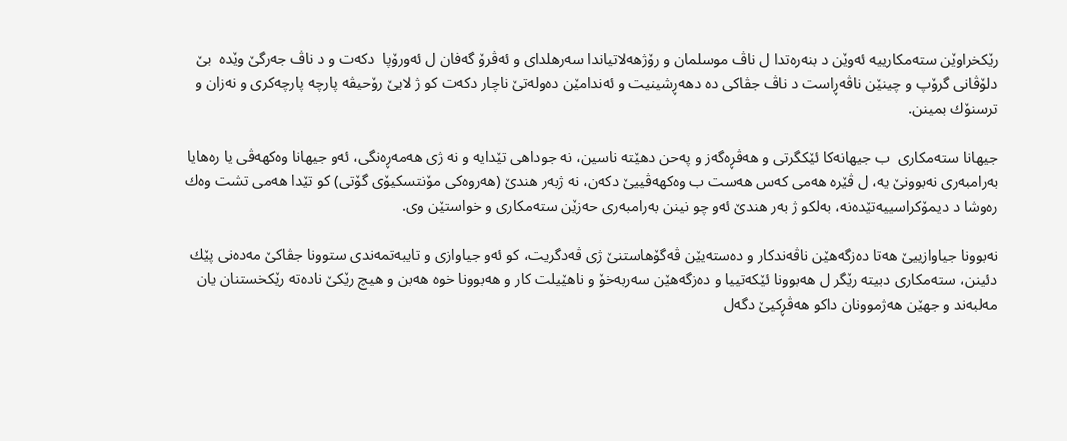رێكخراوێن سته‌مكارييه‌ ئه‌وێن د بنه‌ره‌تدا ل ناڤ موسلمان و رۆژهه‌لاتياندا سه‌ر‌هلداى و ئه‌ڤرۆ گه‌فان ل ئه‌ورۆپا  دكه‌ت و د ناڤ جه‌رگێ وێده‌  بێ دلۆڤانى گرۆپ و چينێن ناڤه‌ڕاست د ناڤ جڤاكى ده‌ دهه‌ڕشينيت و ئه‌ندامێن ده‌وله‌تێ ناچار دكه‌ت كو ژ لايێ رۆحيڤه‌ پارچه‌ پارچه‌كرى و نه‌زان و ترسنۆك بمينن.

جيهانا سته‌مكارى  ب جيهانه‌كا ئێكگرتى و هه‌ڤڕه‌گه‌ز و په‌حن دهێته‌ ناسين، نه جوداهى تێدايه‌ و نه‌ ژى‌ هه‌مه‌ڕه‌نگى، ئه‌و جيهانا وه‌كهه‌ڤى يا ره‌هايا به‌رامبه‌رى نه‌بوونێ يه‌، ل ڤێره‌ هه‌مى كه‌س هه‌ست ب وه‌كهه‌ڤييێ دكه‌ن، نه‌ ژبه‌ر هندێ (هه‌روه‌كى مۆنتسكيۆى گۆتى) كو تێدا هه‌مى تشت وه‌ك ره‌وشا د ديمۆكراسييه‌تێده‌نه‌‌، به‌لكو ژ به‌ر هندێ ئه‌و‌ چو نينن به‌رامبه‌رى حه‌زێن سته‌مكارى و خواستێن وى.

نه‌بوونا جياوازييێ هه‌تا ده‌زگه‌هێن ناڤه‌ندكار و ده‌سته‌يێن ڤه‌گۆهاستنێ ژى ڤه‌دگريت، كو ئه‌و جياوازى و تايبه‌تمه‌ندى ستوونا جڤاكێ مه‌ده‌نى پێك دئينن، سته‌مكارى دبيته‌ رێگر ل هه‌بوونا ئێكه‌تييا و ده‌زگه‌هێن سه‌ربه‌خۆ و ناهێيلت كار و هه‌بوونا خوه‌ هه‌بن و هيچ رێكێ ناده‌ته‌ رێكخستنان يان مه‌لبه‌ند و جهێن هه‌ژموونان داكو هه‌ڤڕكيێ دگه‌ل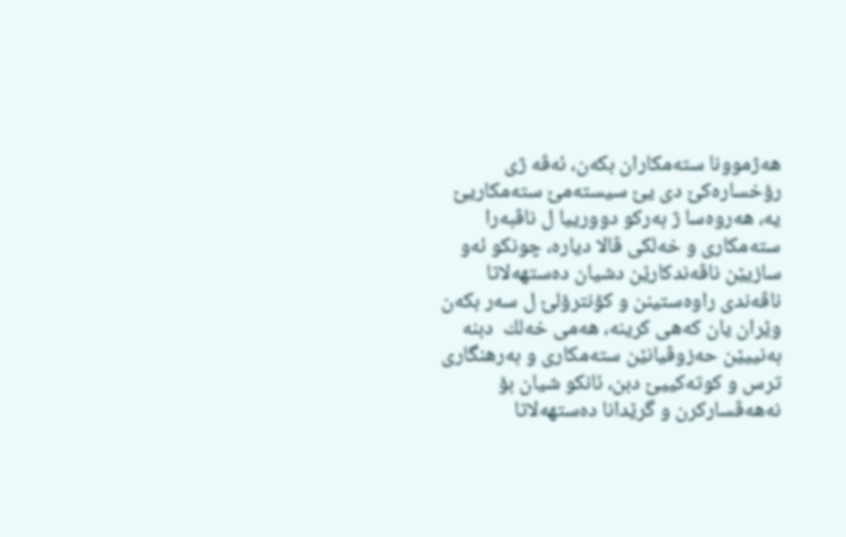هه‌ژموونا سته‌مكاران بكه‌ن، ئه‌ڤه‌ ژى رۆخساره‌كێ دى يێ سيسته‌مێ سته‌مكاريێ يه‌،‌ هه‌روه‌سا ژ به‌ركو دوورييا ل ناڤبه‌را سته‌مكارى و خه‌لكى ڤالا دياره‌، چونكو‌ ئه‌و سازيێن ناڤه‌ندكارێن دشيان ده‌ستهه‌لاتا ناڤه‌ندى راوه‌ستينن و كۆنترۆلێ ل سه‌ر بكه‌ن وێران يان كه‌هى كرينه‌، هه‌مى خه‌لك ‌ دبنه‌ به‌نييێن حه‌زوڤيانێن سته‌مكارى و به‌رهنگارى ترس و كوته‌كييێ دبن، ئانكو شيان بۆ نه‌هه‌ڤساركرن و گرێدانا ده‌ستهه‌لاتا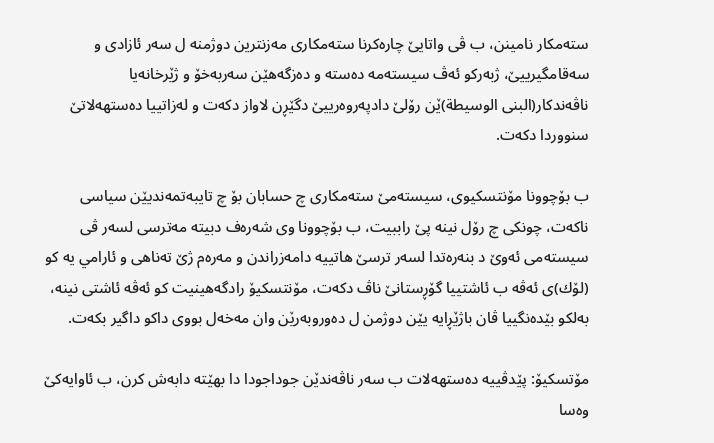سته‌مكار نامينن، ب ڤى واتايێ چاره‌كرنا سته‌مكارى مه‌زنترين دوژمنه‌ ل سه‌ر ئازادى و سه‌قامگيرييێ، ژبه‌ركو ئه‌ڤ سيسته‌مه‌ ده‌سته‌ و ده‌زگه‌هێن سه‌ربه‌خۆ و ژێرخانه‌يا ناڤه‌ندكار(البنى الوسيطة)ێن رۆلێ دادپه‌روه‌رييێ دگێڕن لاواز دكه‌ت و له‌زاتييا ده‌ستهه‌لاتێ سنووردا دكه‌ت.

ب بۆچوونا مۆنتسكيوى، سيسته‌مێ سته‌مكارى چ حسابان بۆ چ تايبه‌تمه‌نديێن سياسى ناكه‌ت، چونكى چ رۆل نينه پێ راببيت‌، ب بۆچوونا وى شه‌ره‌ف دبيته‌ مه‌ترسى لسه‌ر ڤى سيسته‌مى ئه‌وێ د بنه‌ره‌تدا لسه‌ر ترسێ هاتييه‌ دامه‌زراندن و مه‌ره‌م ژێ ته‌ناهى و ئارامي يه‌ كو (لۆك)ى ئه‌ڤه‌‌ ب ئاشتييا گۆڕستانێ ناڤ دكه‌ت، مۆنتسكيۆ رادگه‌هينيت كو ئه‌ڤه‌ ئاشتى نينه‌، به‌لكو بێده‌نگييا ڤان باژێڕايه‌ يێن دوژمن ل ده‌وروبه‌رێن وان مه‌خه‌ل بووى داكو داگير بكه‌ت.

مۆتسكيۆ: پێدڤييه ده‌ستهه‌لات‌ ب سه‌ر ناڤه‌ندێن جوداجودا دا بهێته‌ دابه‌ش كرن، ب ئاوايه‌كێ وه‌سا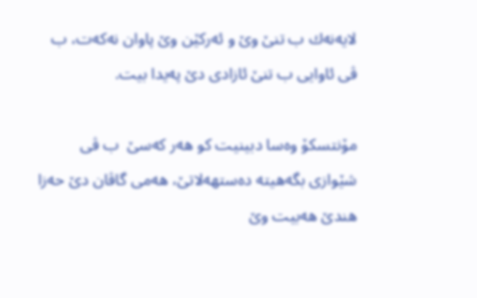لايه‌نه‌ك ب تنێ وێ و ئه‌ركێن وێ پاوان نه‌كه‌ت، ب ڤى‌ ئاوايى ب تنێ ئازادى دێ په‌يدا بيت.

مۆنتسكۆ وه‌سا دبينيت كو هه‌ر كه‌سێ  ب ڤى شێوازى بگه‌هيته‌ ده‌ستهه‌لاتێ، هه‌مى گاڤان دێ حه‌زا هندێ هه‌بيت وێ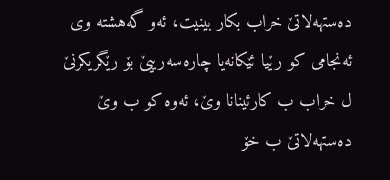ده‌ستهه‌لاتێ خراب بكار بينيت، ئه‌و گه‌هشته‌ وى ئه‌نجامى كو رێيا ئێكانه‌يا چاره‌سه‌رييێ بۆ رێگريكرنێ ل خراب ب كارئينانا وێ، ئه‌وه كو ب وێ ده‌ستهه‌لاتێ ب خۆ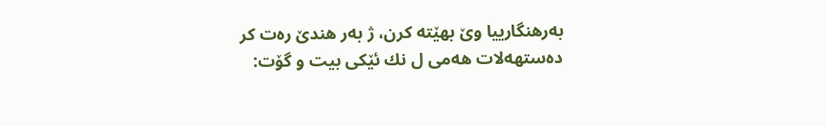به‌رهنگارييا وێ بهێته‌ كرن، ژ به‌ر هندێ ره‌ت كر  ده‌ستهه‌لات هه‌مى ل نك ئێكى بيت و گۆت: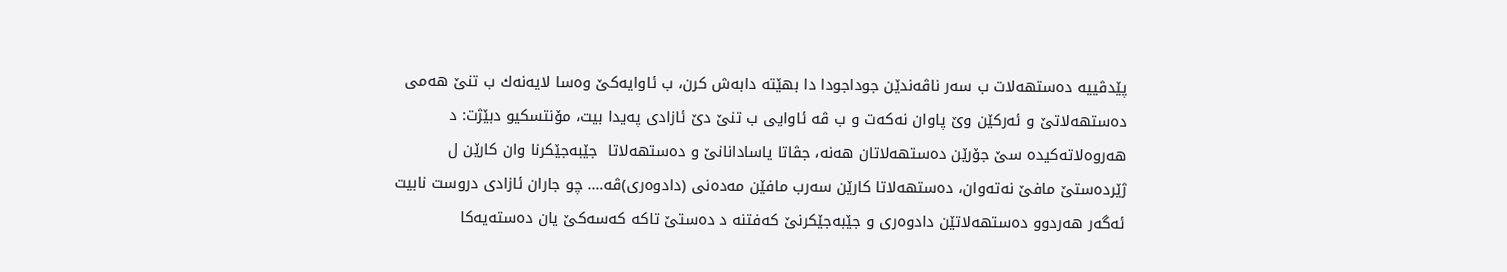پێدڤييه ده‌ستهه‌لات‌ ب سه‌ر ناڤه‌ندێن جوداجودا دا بهێته‌ دابه‌ش كرن، ب ئاوايه‌كێ وه‌سا لايه‌نه‌ك ب تنێ هه‌مى ده‌ستهه‌لاتێ و ئه‌ركێن وێ پاوان نه‌كه‌ت و ب ڤه‌ ئاوايى ب تنێ دێ ئازادى په‌يدا بيت، مۆنتسكيو دبێژت: د هه‌روه‌لاته‌كيده‌ سێ جۆرێن ده‌ستهه‌لاتان هه‌نه‌، جڤاتا ياسادانانێ و ده‌ستهه‌لاتا  جێبه‌جێكرنا وان كارێن ل ژێرده‌ستێ مافێ نه‌ته‌وان، ده‌ستهه‌لاتا كارێن سه‌رب مافێن مه‌ده‌نى ‌(دادوه‌رى)ڤه‌…. چو جاران ئازادى دروست نابيت ئه‌گه‌ر هه‌ردوو ده‌ستهه‌لاتێن دادوه‌رى و جێبه‌جێكرنێ كه‌فتنه‌ د ده‌ستێ تاكه‌ كه‌سه‌كێ يان ده‌سته‌يه‌كا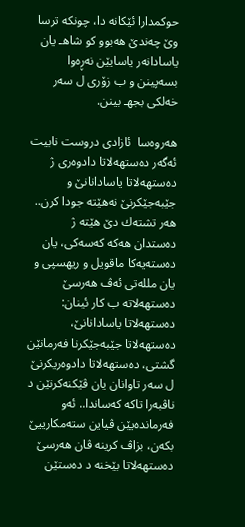حوكمدارا ئێكانه‌ دا، چونكه‌ ترسا وێ چه‌ندێ هه‌بوو كو شاهـ يان ياسادانه‌ر ياسايێن نه‌ڕه‌وا بسه‌پينن و ب زۆرى ل سه‌ر خه‌لكى بجهـ بينن.

هه‌روه‌سا  ئازادى دروست نابيت ئه‌گه‌ر ده‌ستهه‌لاتا دادوه‌رى ژ ده‌ستهه‌لاتا ياسادانانێ و جێبه‌جێكرنێ نه‌هێته‌ جودا كرن.. هه‌ر تشته‌ك دێ هێته‌ ژ ده‌ستدان هه‌كه‌ كه‌سه‌كى، يان ده‌سته‌يه‌كا ماقويل و ريهسپى و يان ملله‌تى ئه‌ڤ هه‌رسێ ده‌ستهه‌لاته‌ ب كار ئينان: دەستهه‌لاتا یاسادانانێ،  ده‌ستهه‌لاتا جێبەجێکرنا فەرمانێن گشتى، ده‌ستهه‌لاتا دادوه‌ريكرنێ ل سه‌ر تاوانان يان ڤێكنه‌كرنێن د ناڤبه‌را تاكه‌ كه‌ساندا.. ئه‌و فه‌رمانده‌يێن ڤياين سته‌مكارييێ بكه‌ن، بزاڤ كرينه‌ ڤان هه‌رسێ ده‌ستهه‌لاتا بێخنه‌ د ده‌ستێن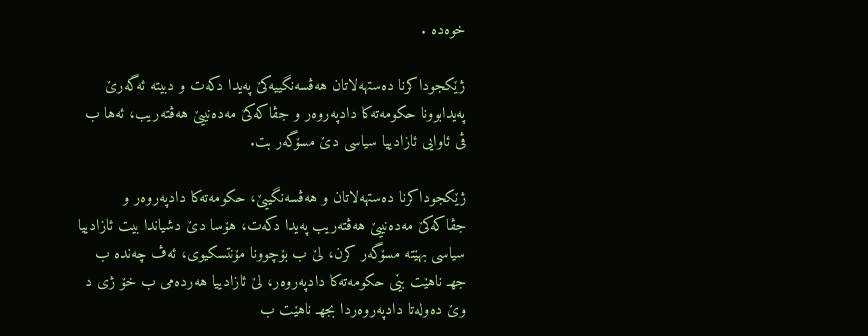خوه‌ده‌ .

ژێكجوداكرنا ده‌ستهه‌لاتان هه‌ڤسه‌نگييه‌كێ په‌يدا دكه‌ت و دبيته‌ ئه‌گه‌رێ په‌يدابوونا حكومه‌ته‌كا دادپه‌روه‌ر و جڤاكه‌كێ مه‌ده‌نييێ هه‌ڤته‌ريب، ئه‌ها ب ڤى ئاوايى ئازادييا سياسى دێ مسۆ‌گه‌ر بت.

ژێكجوداكرنا ده‌ستهه‌لاتان و هه‌ڤسه‌نگييێ، حكومه‌ته‌كا دادپه‌روه‌ر و جڤاكه‌كێ مه‌ده‌نييێ هه‌ڤته‌ريب په‌يدا دكه‌ت، هۆسا دێ دشياندا بيت ئازادييا سياسى بهێته‌ مسۆگه‌ر كرن، لێ ب بۆچوونا مۆنتسكيوى، ئه‌ڤ چه‌نده‌ ب جهـ ناهێت بێى حكومه‌ته‌كا دادپه‌روه‌ر، لێ ئازادييا هه‌رده‌مى‌‌ ب خۆ ژى د وێ ده‌وله‌تا دادپه‌روه‌ردا بجهـ ناهێت ب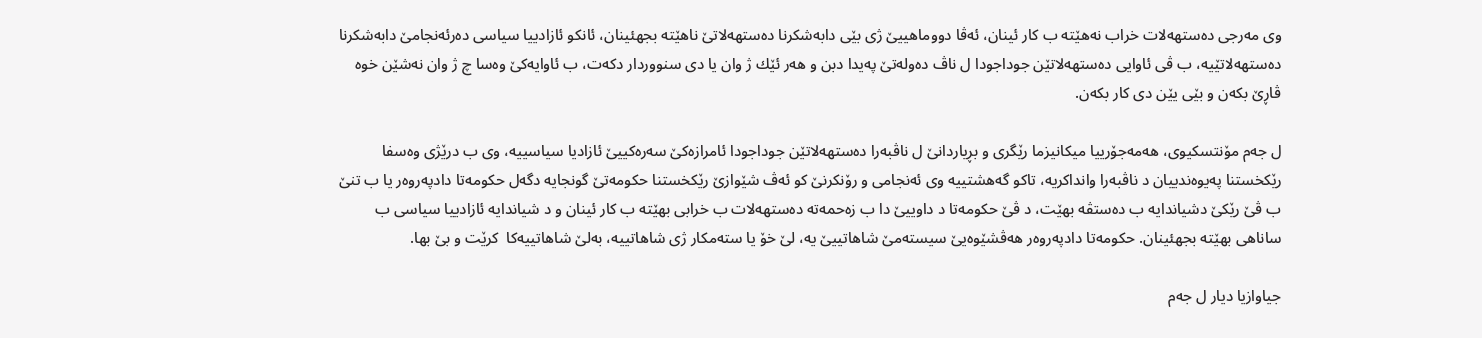وى مه‌رجى ده‌ستهه‌لات خراب نه‌هێته‌ ب كار ئينان، ئه‌ڤا دووماهييێ ژى بێى دابه‌شكرنا ده‌ستهه‌لاتێ ناهێته‌ بجهئينان، ئانكو ئازادييا سياسى ده‌رئه‌نجامێ دابه‌شكرنا ده‌ستهه‌لاتێيه‌، ب ڤى ئاوايى ده‌ستهه‌لاتێن جوداجودا ل ناڤ ده‌وله‌تێ په‌يدا دبن و هه‌ر ئێك ژ وان يا دى سنووردار دكه‌ت، ب ئاوايه‌كێ وه‌سا چ ژ وان نه‌شێن خوه‌ ڤاڕێ بكه‌ن و بێى يێن دى كار بكه‌ن.

ل جه‌م مۆنتسكيوى، هه‌مه‌جۆرييا ميكانيزما رێگرى و بڕياردانێ ل ناڤبه‌را ده‌ستهه‌لاتێن جوداجودا ئامرازه‌كێ سه‌ره‌كييێ ئازاديا سياسييه‌، وى ب درێژى وه‌سفا رێكخستنا په‌يوه‌ندييان د ناڤبه‌را وانداكريه‌، تاكو گه‌هشتييه‌ وى ئه‌نجامى و رۆنكرنێ كو ئه‌ڤ شێوازێ رێكخستنا حكومه‌تێ گونجايه‌ دگه‌ل حكومه‌تا دادپه‌روه‌ر يا ب تنێ ب ڤێ رێكێ دشياندايه‌ ب ده‌ستڤه‌ بهێت، د ڤێ حكومه‌تا د داوييێ دا ب زه‌حمه‌ته‌ ده‌ستهه‌لات ب خرابى بهێته‌ ب كار ئينان و د شياندايه‌ ئازادييا سياسى ب ساناهى بهێته‌ بجهئينان. حكومه‌تا دادپه‌روه‌ر هه‌ڤشێوه‌يێ سيسته‌مێ شاهاتييێ يه‌، لێ خۆ يا سته‌مكار ژى شاهاتييه‌، به‌لێ شاهاتييه‌كا  كرێت و بێ بها.

جياوازيا ديار ل جه‌م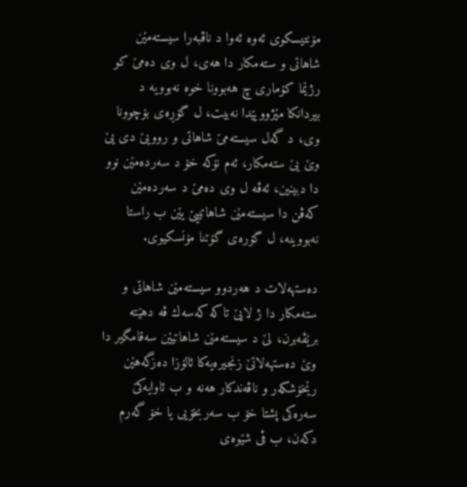مۆنتيسكوى ئه‌وه‌ ئه‌وا د ناڤبه‌را سيسته‌مێن شاهاتى و سته‌مكار دا هه‌ى، ل وى ده‌مێ كو رژێما كۆمارى چ هه‌بوونا خوه نه‌بوويه‌‌ د بيردانكا مێژوويێدا نه‌بيت، ل گۆڕه‌ى بۆچوونا وى، د گه‌ل سيسته‌مێ شاهاتى و روويێ دى يێ وێ يێ سته‌مكار، ئه‌م نۆكه‌ خۆ د سه‌رده‌مێن نوو دا دبينين، ئه‌ڤه‌ ل وى ده‌مێ د سه‌رده‌مێن كه‌ڤن دا سيسته‌مێن شاهاتييێ يێن ب راستا نه‌بووينه‌، ل گۆره‌ى گۆتنا مۆنسكيوى.

دەستهەلات د هەردوو سيسته‌مێن شاهاتى و سته‌مكار دا ژ لايێ تاكه‌ كه‌سه‌ك ڤه‌ دهێته‌ برێڤه‌برن، ‌لێ د سيسته‌مێن شاهاتيێن سه‌قامگير دا وێ ده‌ستهه‌لاتێ زنجيره‌يه‌كا ئالۆزا ده‌زگه‌هێن رێخۆشكه‌ر و ناڤه‌ندكار هه‌نه‌ و ب ئاوايه‌كێ سه‌ره‌كى پشتا خۆ ب سه‌ربخۆيى يا خۆ گه‌رم دكه‌ن، ب ڤى شێوه‌ى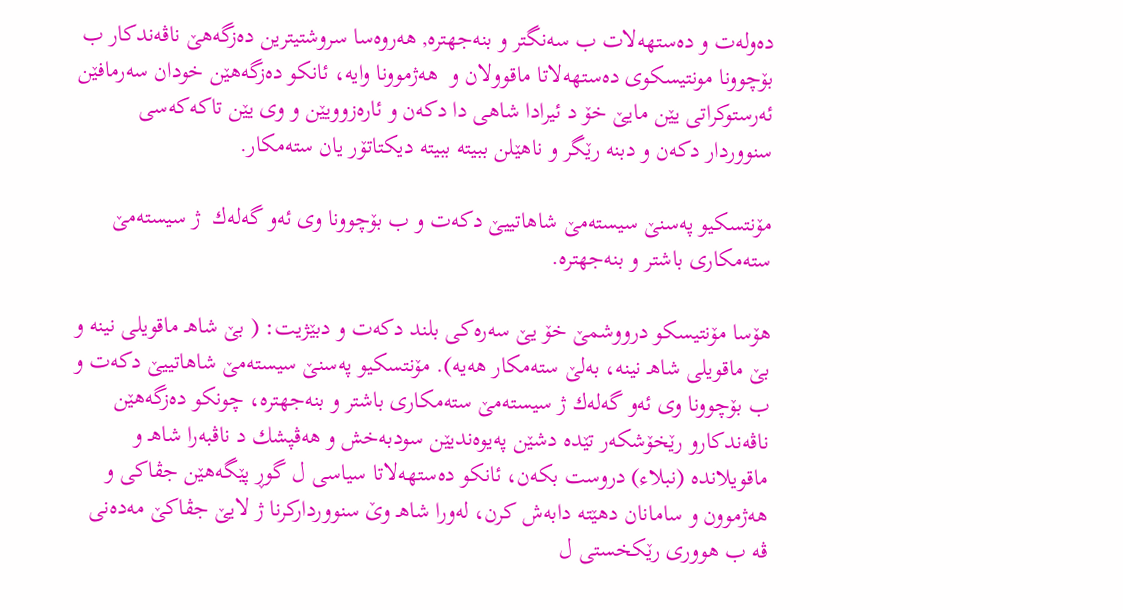ده‌وله‌ت و ده‌ستهه‌لات ب سه‌نگتر و بنه‌جهتره‌, هه‌روه‌سا سروشتيترين ده‌زگه‌هێ ناڤه‌ندكار ب بۆچوونا مونتيسكوى ده‌ستهه‌لاتا ماقوولان و  هه‌ژموونا وايه‌، ئانكو ده‌زگه‌هێن خودان سه‌رمافێن ئه‌رستوكراتى يێن مايێ خۆ د ئيرادا شاهى دا دكه‌ن و ئاره‌زوويێن و وى يێن تاكه‌كه‌سى سنووردار دكه‌ن و دبنه‌ رێگر و نا‌هێلن ببيته‌ ببيته‌ ديكتاتۆر يان سته‌مكار.

مۆنتسكيو په‌سنێ سيسته‌مێ شاهاتييێ دكه‌ت و ب بۆچوونا وى ئه‌و گه‌له‌ك ‌ ژ سيسته‌مێ سته‌مكارى باشتر و بنه‌جهتره‌.

هۆسا مۆنتيسكو درووشمێ خۆ يێ سه‌ره‌كى بلند دكه‌ت و دبێژيت: ( بێ شاهـ ماقويلى نينه‌‌ و بێ ماقويلى شاهـ نينه‌، به‌لێ سته‌مكار هه‌يه‌). مۆنتسكيو په‌سنێ سيسته‌مێ شاهاتييێ دكه‌ت و ب بۆچوونا وى ئه‌و گه‌له‌ك ژ سيسته‌مێ سته‌مكارى باشتر و‌ بنه‌جهتره‌، چونكو ده‌زگه‌هێن ناڤه‌ندكارو رێخۆشكه‌ر تێده‌ دشێن په‌يوه‌نديێن سودبه‌خش و هه‌ڤپشك‌ د ناڤبه‌را شاهـ و ماقويلانده‌ (نبلاء) دروست بكه‌ن، ئانكو ده‌ستهه‌لاتا سياسى ل گوڕ پێگه‌هێن جڤاكى و هه‌ژموون و سامانان دهێته‌ دابه‌ش كرن، له‌ورا شاهـ وێ سنوورداركرنا ژ لايێ جڤاكێ مه‌ده‌نى ڤه‌ ب هوورى رێكخستى ل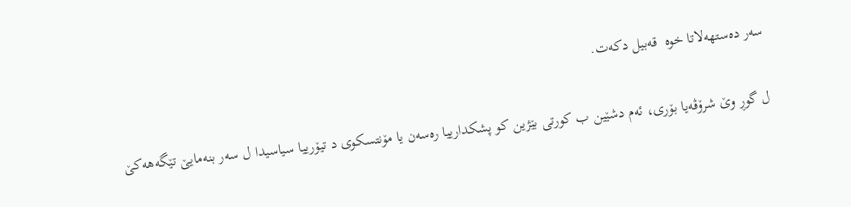سه‌ر ده‌ستهه‌لاتا خوه‌  قه‌بيل دكه‌ت.

ل گوڕ وێ شرۆڤه‌يا بۆرى، ‌ئه‌م دشێين ب كورتى بێژين كو پشكدارييا ره‌سه‌ن يا مۆنتسكوى د تيۆرييا سياسيدا ل سه‌ر بنه‌مايێ تێگه‌هه‌كێ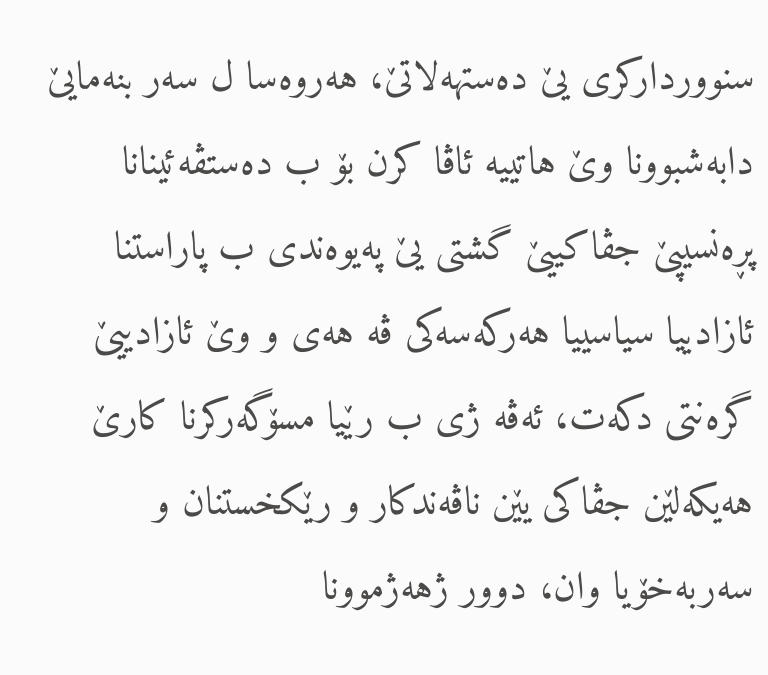سنوورداركرى يێ ده‌ستهه‌لاتێ، هه‌روه‌سا ل سه‌ر بنه‌مايێ دابه‌شبوونا وێ هاتييه‌ ئاڤا كرن بۆ ب ده‌ستڤه‌ئينانا پڕه‌نسيپێ جڤاكييێ گشتى يێ په‌يوه‌ندى ب پاراستنا ئازادييا سياسييا هه‌ركه‌سه‌كى ڤه‌ هه‌ى و وێ ئازادييێ گره‌نتى دكه‌ت، ئه‌ڤه‌ ژى ب رێيا مسۆگه‌ركرنا كارێ هه‌يكه‌لێن جڤاكى يێن ناڤه‌ندكار و رێكخستنان و سه‌ربه‌خۆيا وان، دوور ژهه‌ژموونا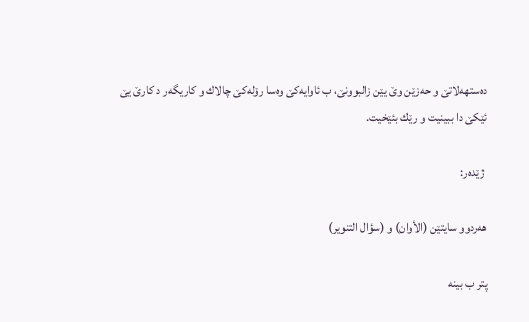ده‌ستهه‌لاتێ و حه‌زێن وێ يێن زالبوونێ، ب ئاوايه‌كێ وه‌سا رۆله‌كێ چالاك و كاريگه‌ر د كارێ يێ ئێكێ دا ببينيت و رێك بئێخيت.

 ژێده‌ر:

هه‌ردوو سايتێن (الأوان) و (سؤال التنوير)

پتر ب بینه‌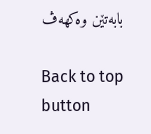بابه‌تێن وه‌كهه‌ڤ

Back to top button